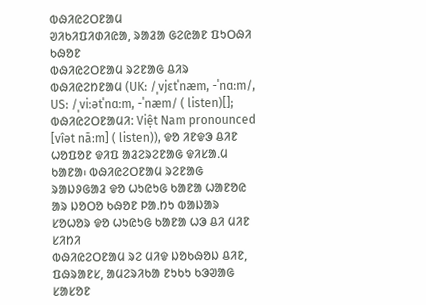ᱵᱷᱤᱭᱮᱛᱱᱟᱢ
ᱣᱤᱠᱤᱯᱤᱰᱤᱭᱟ, ᱨᱟᱲᱟ ᱜᱮᱭᱟᱱ ᱯᱩᱛᱷᱤ ᱠᱷᱚᱱ
ᱵᱷᱤᱭᱮᱛᱱᱟᱢ ᱨᱮᱱᱟᱜ ᱪᱤᱨ
ᱵᱷᱤᱭᱮᱴᱱᱟᱢ (UK: /ˌvjɛtˈnæm, -ˈnɑːm/, US: /ˌviːətˈnɑːm, -ˈnæm/ ( listen)[]; ᱵᱷᱤᱭᱮᱛᱱᱟᱢᱤ: Việt Nam pronounced [vîət nāːm] ( listen)), ᱫᱚ ᱤᱱᱫᱳ ᱪᱤᱱ ᱦᱚᱯᱚᱱ ᱫᱤᱯ ᱟᱲᱮᱨᱮᱱᱟᱜ ᱫᱤᱥᱟᱹᱢ ᱠᱟᱱᱟ᱾ ᱵᱷᱤᱭᱮᱛᱱᱟᱢ ᱨᱮᱱᱟᱜ ᱨᱟᱡᱽᱜᱟᱲ ᱫᱚ ᱦᱩᱭᱩᱜ ᱠᱟᱱᱟ ᱦᱟᱱᱚᱭ ᱟᱨ ᱡᱚᱛᱚ ᱠᱷᱚᱱ ᱞᱟᱹᱴᱩ ᱵᱟᱡᱟᱨ ᱥᱚᱦᱚᱨ ᱫᱚ ᱦᱩᱭᱩᱜ ᱠᱟᱱᱟ ᱦᱳ ᱪᱤ ᱢᱤᱱ ᱥᱤᱴᱤ
ᱵᱷᱤᱭᱮᱛᱱᱟᱢ ᱨᱮ ᱢᱤᱫ ᱡᱚᱠᱷᱚᱡ ᱪᱤᱱ, ᱯᱷᱨᱟᱱᱥ, ᱟᱢᱮᱨᱤᱠᱟ ᱱᱩᱠᱩ ᱠᱳᱣᱟᱜ ᱥᱟᱥᱚᱱ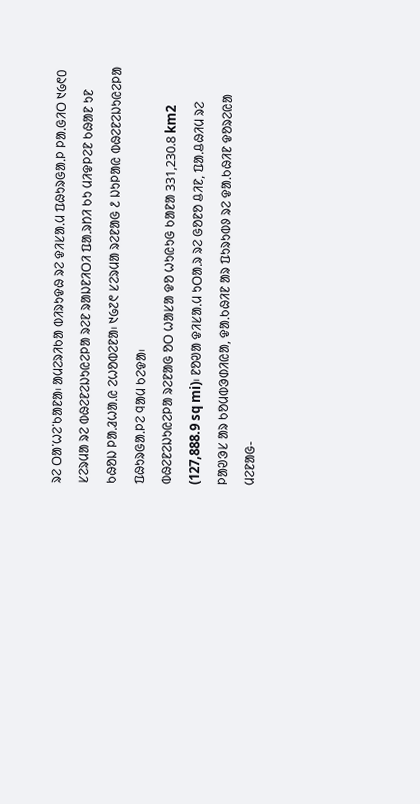ᱨᱮ ᱛᱟᱸᱦᱮᱸᱠᱟᱱᱟ᱾ ᱟᱢᱮᱨᱤᱠᱟ ᱵᱤᱨᱩᱫᱷ ᱨᱮ ᱫᱤᱥᱟᱹᱢ ᱯᱷᱩᱨᱜᱟᱹᱞ ᱞᱟᱹᱜᱤᱛ ᱑᱙᱖᱐ ᱥᱮᱨᱢᱟ ᱨᱮ ᱵᱷᱮᱱᱮᱡᱩᱭᱮᱞᱟ ᱨᱮᱱ ᱨᱟᱡᱱᱤᱛᱤ ᱯᱟᱹᱨᱴᱤ ᱠᱩ ᱢᱤᱫᱞᱮᱱ ᱠᱷᱟᱱ ᱩᱱ ᱠᱷᱚᱡ ᱞᱟᱹᱲᱦᱟᱹᱭ ᱮᱦᱚᱵᱮᱱᱟ᱾ ᱑᱙᱗᱖ ᱥᱮᱨᱢᱟ ᱨᱮᱱᱟᱜ ᱒ ᱡᱩᱞᱟᱭ ᱵᱷᱮᱱᱮᱡᱩᱭᱮᱞᱟ ᱯᱷᱩᱨᱜᱟᱹᱞᱮ ᱧᱟᱢ ᱠᱮᱫᱟ᱾
ᱵᱷᱮᱱᱮᱡᱩᱭᱮᱞᱟ ᱨᱮᱱᱟᱜ ᱚᱛ ᱦᱟᱥᱟ ᱫᱚ ᱦᱩᱭᱩᱜ ᱠᱟᱱᱟ 331,230.8 km2 (127,888.9 sq mi)᱾ ᱱᱚᱣᱟ ᱫᱤᱥᱟᱹᱢ ᱩᱛᱟᱹᱨ ᱨᱮ ᱜᱚᱱᱚ ᱪᱤᱱ, ᱯᱟᱹᱪᱷᱤᱢ ᱨᱮ ᱞᱟᱣᱳᱥ ᱟᱨ ᱠᱚᱢᱵᱳᱰᱤᱭᱟ, ᱫᱟᱹᱠᱷᱤᱱ ᱟᱨ ᱯᱩᱨᱩᱵᱽ ᱨᱮ ᱫᱟᱹᱠᱷᱤᱱ ᱫᱚᱨᱮᱭᱟ ᱢᱮᱱᱟᱜ-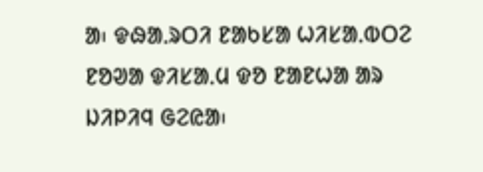ᱟ᱾ ᱫᱷᱟᱹᱨᱛᱤ ᱱᱟᱠᱥᱟ ᱦᱤᱥᱟᱹᱵᱛᱮ ᱱᱚᱣᱟ ᱫᱤᱥᱟᱹᱢ ᱫᱚ ᱱᱟᱱᱦᱟ ᱟᱨ ᱡᱤᱞᱤᱧ ᱜᱮᱭᱟ᱾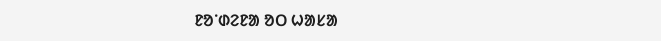ᱱᱚᱸᱰᱮᱱᱟ ᱚᱛ ᱦᱟᱥᱟ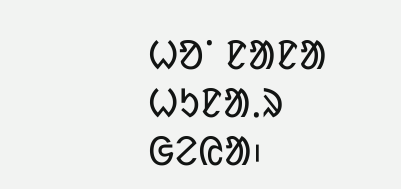ᱦᱚᱸ ᱱᱟᱱᱟ ᱦᱩᱱᱟᱹᱨ ᱜᱮᱭᱟ᱾